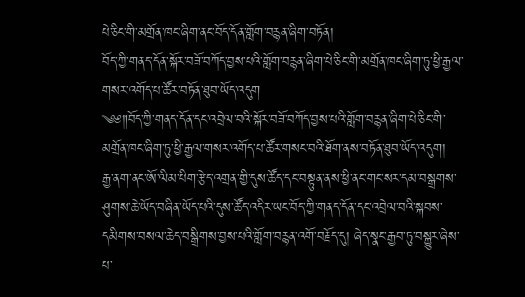པེ་ཅིང་གི་མགྲོན་ཁང་ཞིག་ནང་བོད་དོན་གློག་བརྙན་ཞིག་བཏོན།
བོད་ཀྱི་གནད་དོན་སྐོར་བཟོ་བཀོད་བྱས་པའི་གློག་བརྙན་ཞིག་པེ་ཅིང་གི་མགྲོན་ཁང་ཞིག་ཏུ་ཕྱི་རྒྱལ་གསར་འགོད་པ་ཚོར་བཏོན་ཐུབ་ཡོད་འདུག
༄༅༎བོད་ཀྱི་གནད་དོན་དང་འབྲེལ་བའི་སྐོར་བཟོ་བཀོད་བྱས་པའི་གློག་བརྙན་ཞིག་པེ་ཅིང་གི་མགྲོན་ཁང་ཞིག་ཏུ་ཕྱི་རྒྱལ་གསར་འགོད་པ་ཚོར་གསང་བའི་ཐོག་ནས་བཏོན་ཐུབ་ཡོད་འདུག།
རྒྱ་ནག་ནང་ཨོ་ལིམ་པིག་རྩེད་འགྲན་གྱི་དུས་ཚོད་དང་བསྟུན་ནས་ཕྱི་ནང་གང་སར་དམ་བསྒྲགས་ཤུགས་ཆེ་ཡོད་བཞིན་ཡོད་པའི་དུས་ཚོད་འདིར་ཡང་བོད་ཀྱི་གནད་དོན་དང་འབྲེལ་བའི་སྐབས་དམིགས་བསལ་ཆེད་བསྒྲིགས་བྱས་པའི་གློག་བརྙན་འགོ་བརྗོད་དུ། ཞེད་སྣང་རྒྱབ་ཏུ་བསྐྱུར་ཞེས་པ་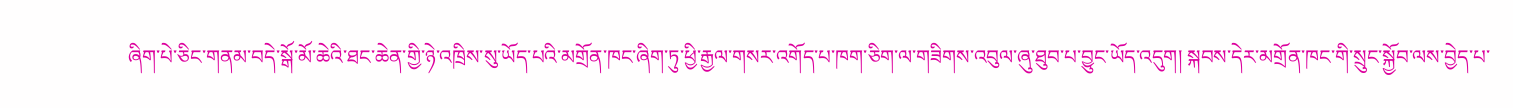ཞིག་པེ་ཅིང་གནམ་བདེ་སྒོ་མོ་ཆེའི་ཐང་ཆེན་གྱི་ཉེ་འཁྲིས་སུ་ཡོད་པའི་མགྲོན་ཁང་ཞིག་ཏུ་ཕྱི་རྒྱལ་གསར་འགོད་པ་ཁག་ཅིག་ལ་གཟིགས་འབུལ་ཞུ་ཐུབ་པ་བྱུང་ཡོད་འདུག། སྐབས་དེར་མགྲོན་ཁང་གི་སྲུང་སྐྱོབ་ལས་བྱེད་པ་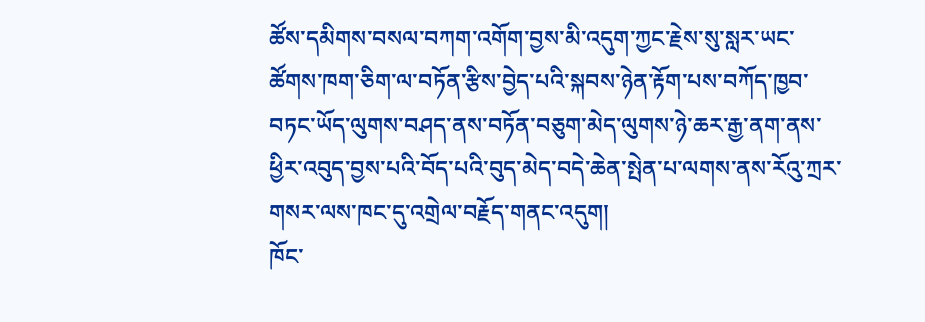ཚོས་དམིགས་བསལ་བཀག་འགོག་བྱས་མི་འདུག་ཀྱང་རྗེས་སུ་སླར་ཡང་ཚོགས་ཁག་ཅིག་ལ་བཏོན་རྩིས་བྱེད་པའི་སྐབས་ཉེན་རྟོག་པས་བཀོད་ཁྱབ་བཏང་ཡོད་ལུགས་བཤད་ནས་བཏོན་བཅུག་མེད་ལུགས་ཉེ་ཆར་རྒྱ་ནག་ནས་ཕྱིར་འབུད་བྱས་པའི་བོད་པའི་བུད་མེད་བདེ་ཆེན་སྤེན་པ་ལགས་ནས་རོའུ་ཀྲར་གསར་ལས་ཁང་དུ་འགྲེལ་བརྗོད་གནང་འདུག།
ཁོང་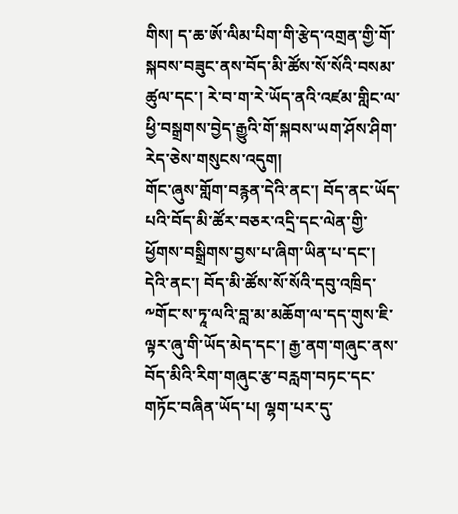གིས། ད་ཆ་ཨོ་ལིམ་པིག་གི་རྩེད་འགྲན་གྱི་གོ་སྐབས་བཟུང་ནས་བོད་མི་ཚོས་སོ་སོའི་བསམ་ཚུལ་དང་། རེ་བ་ག་རེ་ཡོད་ནའི་འཛམ་གླིང་ལ་ཕྱི་བསྒྲགས་བྱེད་རྒྱུའི་གོ་སྐབས་ཡག་ཤོས་ཤིག་རེད་ཅེས་གསུངས་འདུག།
གོང་ཞུས་གློག་བརྙན་དེའི་ནང་། བོད་ནང་ཡོད་པའི་བོད་མི་ཚོར་བཅར་འདྲི་དང་ལེན་གྱི་ཕྱོགས་བསྒྲིགས་བྱས་པ་ཞིག་ཡིན་པ་དང་། དེའི་ནང་། བོད་མི་ཚོས་སོ་སོའི་དབུ་འཁྲིད་༸གོང་ས་ཏཱ་ལའི་བླ་མ་མཆོག་ལ་དད་གུས་ཇི་ལྟར་ཞུ་གི་ཡོད་མེད་དང་། རྒྱ་ནག་གཞུང་ནས་བོད་མིའི་རིག་གཞུང་རྩ་བརླག་བཏང་དང་གཏོང་བཞིན་ཡོད་པ། ལྷག་པར་དུ་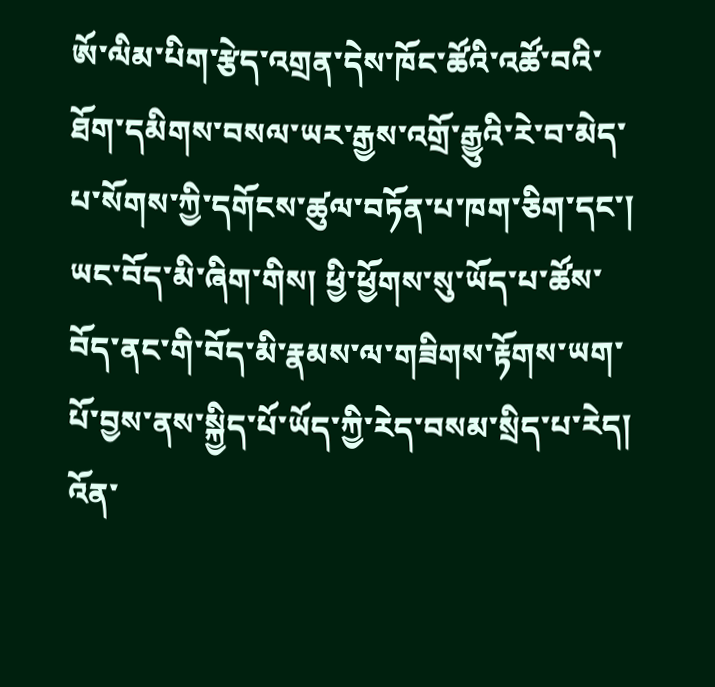ཨོ་ལིམ་པིག་རྩེད་འགྲན་དེས་ཁོང་ཚོའི་འཚོ་བའི་ཐོག་དམིགས་བསལ་ཡར་རྒྱས་འགྲོ་རྒྱུའི་རེ་བ་མེད་པ་སོགས་ཀྱི་དགོངས་ཚུལ་བཏོན་པ་ཁག་ཅིག་དང་། ཡང་བོད་མི་ཞིག་གིས། ཕྱི་ཕྱོགས་སུ་ཡོད་པ་ཚོས་བོད་ནང་གི་བོད་མི་རྣམས་ལ་གཟིགས་རྟོགས་ཡག་པོ་བྱས་ནས་སྐྱིད་པོ་ཡོད་ཀྱི་རེད་བསམ་སྲིད་པ་རེད། འོན་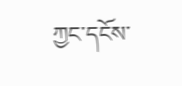ཀྱང་དངོས་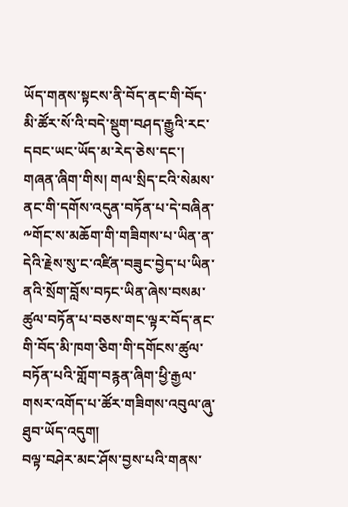ཡོད་གནས་སྟངས་ནི་བོད་ནང་གི་བོད་མི་ཚོར་སོ་འི་བདེ་སྡུག་བཤད་རྒྱུའི་རང་དབང་ཡང་ཡོད་མ་རེད་ཅེས་དང་། གཞན་ཞིག་གིས། གལ་སྲིད་ངའི་སེམས་ནང་གི་དགོས་འདུན་བཏོན་པ་དེ་བཞིན་ ༸གོང་ས་མཆོག་གི་གཟིགས་པ་ཡིན་ན་དེའི་རྗེས་སུ་ང་འཛིན་བཟུང་བྱེད་པ་ཡིན་ནའི་སྲོག་བློས་བཏང་ཡིན་ཞེས་བསམ་ཚུལ་བཏོན་པ་བཅས་གང་ལྟར་བོད་ནང་གི་བོད་མི་ཁག་ཅིག་གི་དགོངས་ཚུལ་བཏོན་པའི་གློག་བརྙན་ཞིག་ཕྱི་རྒྱལ་གསར་འགོད་པ་ཚོར་གཟིགས་འབུལ་ཞུ་ཐུབ་ཡོད་འདུག།
བལྟ་བཤེར་མང་ཤོས་བྱས་པའི་གནས་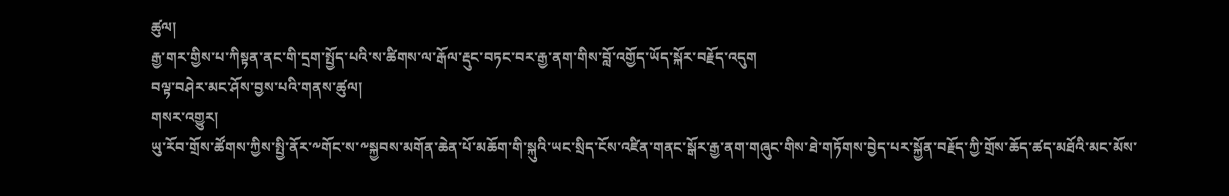ཚུལ།
རྒྱ་གར་གྱིས་པ་ཀིསྟན་ནང་གི་དྲག་སྤྱོད་པའི་ས་ཚིགས་ལ་རྒོལ་རྡུང་བཏང་བར་རྒྱ་ནག་གིས་བློ་འགྱོད་ཡོད་སྐོར་བརྗོད་འདུག
བལྟ་བཤེར་མང་ཤོས་བྱས་པའི་གནས་ཚུལ།
གསར་འགྱུར།
ཡུ་རོབ་གྲོས་ཚོགས་ཀྱིས་སྤྱི་ནོར་༸གོང་ས་༸སྐྱབས་མགོན་ཆེན་པོ་མཆོག་གི་སྐུའི་ཡང་སྲིད་ངོས་འཛིན་གནང་སྒོར་རྒྱ་ནག་གཞུང་གིས་ཐེ་གཏོགས་བྱེད་པར་སྐྱོན་བརྗོད་ཀྱི་གྲོས་ཆོད་ཚད་མཐོའི་མང་མོས་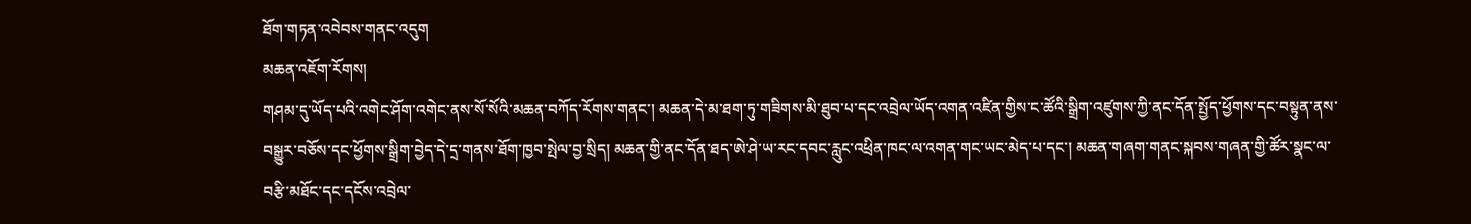ཐོག་གཏན་འབེབས་གནང་འདུག
མཆན་འཇོག་རོགས།
གཤམ་དུ་ཡོད་པའི་འགེང་ཤོག་འགེང་ནས་སོ་སོའི་མཆན་བཀོད་རོགས་གནང་། མཆན་དེ་མ་ཐག་ཏུ་གཟིགས་མི་ཐུབ་པ་དང་འབྲེལ་ཡོད་འགན་འཛིན་གྱིས་ང་ཚོའི་སྒྲིག་འཛུགས་ཀྱི་ནང་དོན་སྤྱོད་ཕྱོགས་དང་བསྟུན་ནས་བསྒྱུར་བཅོས་དང་ཕྱོགས་སྒྲིག་བྱེད་དེ་དྲ་གནས་ཐོག་ཁྱབ་སྤེལ་བྱ་སྲིད། མཆན་གྱི་ནང་དོན་ཐད་ཨེ་ཤེ་ཡ་རང་དབང་རླུང་འཕྲིན་ཁང་ལ་འགན་གང་ཡང་མེད་པ་དང་། མཆན་གཞག་གནང་སྐབས་གཞན་གྱི་ཚོར་སྣང་ལ་བརྩི་མཐོང་དང་དངོས་འབྲེལ་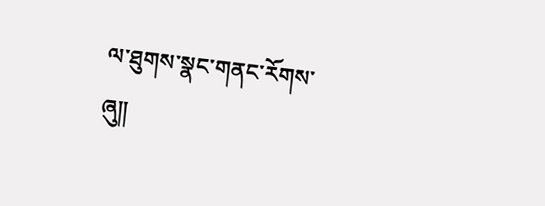ལ་ཐུགས་སྣང་གནང་རོགས་ཞུ༎